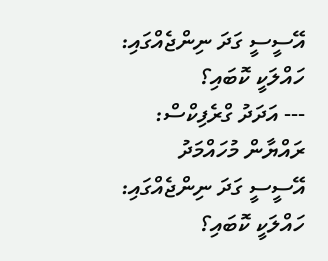އޭސީސީ ގަދަ ނިންޖެއްގައި: ހައްލަކީ ކޮބައި؟
--- އަދަދު ގްރެފިކްސް: ރައްޔާން މުހައްމަދު
އޭސީސީ ގަދަ ނިންޖެއްގައި: ހައްލަކީ ކޮބައި؟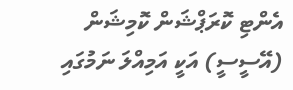އެންޓި ކޮރަޕްޝަން ކޮމިޝަން (އޭސީސީ) އަކީ އަމިއްލަ ނަމުގައި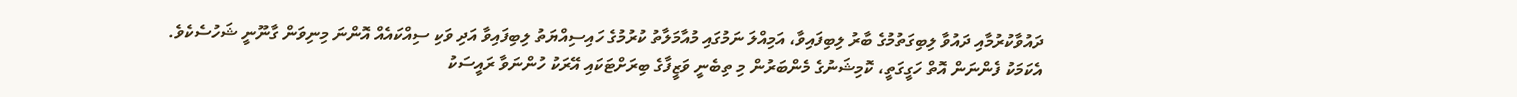ދައުވާކުރުމާއި ދައުވާ ލިބިގަތުމުގެ ބާރު ލިބިފައިވާ، އަމިއްލަ ނަމުގައި މުއާމަލާތު ކުރުމުގެ ހައިސިއްޔަތު ލިބިފައިވާ އަދި ވަކި ސިއްކައެއް އޮންނަ މިނިވަން ގާނޫނީ ޝަހުސެކެވެ.
އެކަމަކު ފެންނަން އޮތް ހަގީގަތީ، ކޮމިޝަނުގެ މެންބަރުން މި ތިބެނީ ވަޒީފާގެ ބިރަށްޓަކައި އޭރަކު ހުންނަވާ ރައީސަކު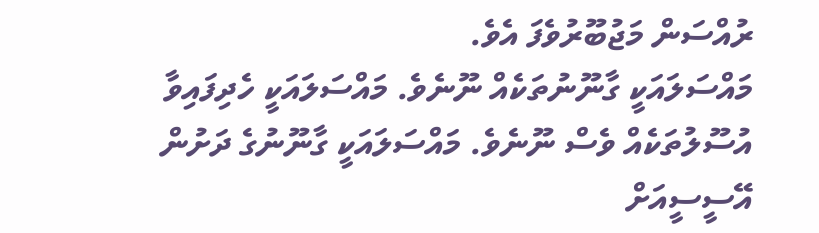ރުއްސަން މަޖުބޫރުވެފަ އެވެ.
މައްސަލައަކީ ގާނޫނުތަކެއް ނޫނެވެ. މައްސަލައަކީ ހެދިފައިވާ އުސޫލުތަކެއް ވެސް ނޫނެވެ. މައްސަލައަކީ ގާނޫނުގެ ދަށުން އޭސީސީއަށް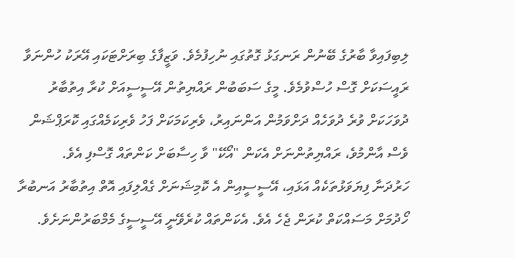ލިބިފައިވާ ބާރުގެ ބޭނުން ރަނގަޅު ގޮތުގައި ނުހިފުމެވެ. ވަޒީފާގެ ބިރަށްޓަކައި އޭރަކު ހުންނަވާ ރައީސަކަށް ގޮސް ހުސްވުމެވެ. މީގެ ސަބަބުން ރައްޔިތުން އޭސީސީއަށް ކުރާ އިތުބާރު ދުވަހަކަށް ވުރެ ދުވަހެއް ދަށްވަމުން އަންނައިރު، ވެރިކަމަކަށް ފަހު ވެރިކަމެއްގައި ކޮރަޕްޝަން ވެސް އާންމުވެ، ރައްޔިތުންނަށް އެކަން "އޯކޭ" ވާ ހިސާބަށް ކަންތައް ގޮސްފި އެވެ.
ހަރުދަނާ ފިޔަވަޅުތަކެއް އަޅައި، އޭސީސީއިން އެ ކޮމިޝަނަށް ގެއްލިފައި އޮތް އިތުބާރު އަނބުރާ ހޯދުމަށް މަސައްކަތް ކުރަން ޖެހެ އެވެ. އެކަންތައް ކުރެވޭނީ އޭސީސީގެ މެމްބަރުންނަށެވެ.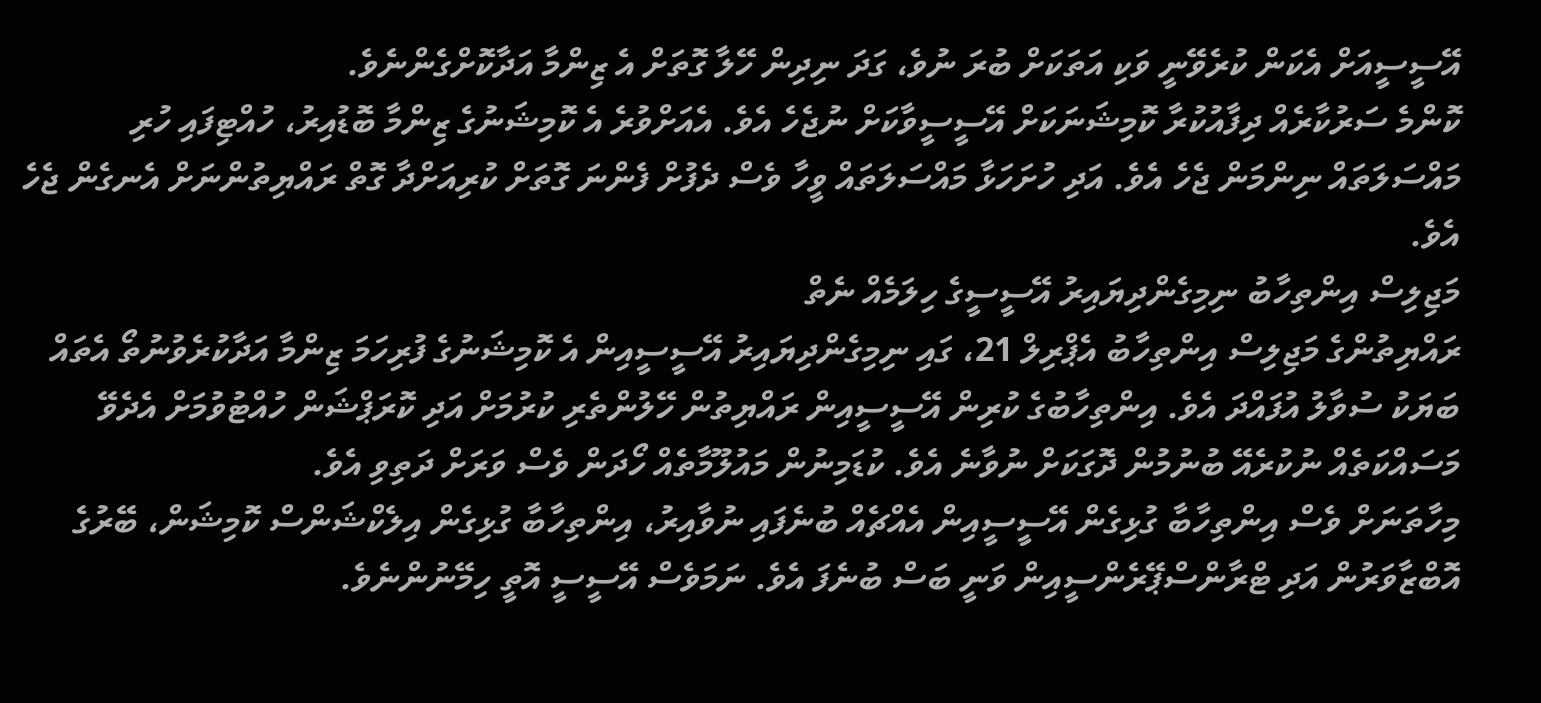އޭސީސީއަށް އެކަން ކުރެވޭނީ ވަކި އަތަކަށް ބުރަ ނުވެ، ގަދަ ނިދިން ހޭލާ ގޮތަށް އެ ޒިންމާ އަދާކޮށްގެންނެވެ.
ކޮންމެ ސަރުކާރެއް ދިފާއުކުރާ ކޮމިޝަނަކަށް އޭސީސީވާކަށް ނުޖެހެ އެވެ. އެއަށްވުރެ އެ ކޮމިޝަނުގެ ޒިންމާ ބޮޑުއިރު، ހުއްޓިފައި ހުރި މައްސަލަތައް ނިންމަން ޖެހެ އެވެ. އަދި ހުށަހަޅާ މައްސަލަތައް ވީހާ ވެސް ދެފުށް ފެންނަ ގޮތަށް ކުރިއަށްދާ ގޮތް ރައްޔިތުންނަށް އެނގެން ޖެހެ އެވެ.
މަޖިލިސް އިންތިހާބު ނިމިގެންދިޔައިރު އޭސީސީގެ ހިލަމެއް ނެތް
ރައްޔިތުންގެ މަޖިލިސް އިންތިހާބު އެޕްރިލް 21، ގައި ނިމިގެންދިޔައިރު އޭސީސީއިން އެ ކޮމިޝަނުގެ ފުރިހަމަ ޒިންމާ އަދާކުރެވުނުތޯ އެތައް ބަޔަކު ސުވާލު އުފައްދަ އެވެ. އިންތިހާބުގެ ކުރިން އޭސީސީއިން ރައްޔިތުން ހޭލުންތެރި ކުރުމަށް އަދި ކޮރަޕްޝަން ހުއްޓުވުމަށް އެދެވޭ މަސައްކަތެއް ނުކުރެއޭ ބުނުމުން ދޮގަކަށް ނުވާނެ އެވެ. ކުޑަމިނުން މައުލޫމާތެއް ހޯދަން ވެސް ވަރަށް ދަތިވި އެވެ.
މިހާތަނަށް ވެސް އިންތިހާބާ ގުޅިގެން އޭސީސީއިން އެއްޗެއް ބުނެފައި ނުވާއިރު، އިންތިހާބާ ގުޅިގެން އިލެކްޝަންސް ކޮމިޝަން، ބޭރުގެ އޮބްޒާވަރުން އަދި ޓްރާންސްޕޭރެންސީއިން ވަނީ ބަސް ބުނެފަ އެވެ. ނަމަވެސް އޭސީސީ އޮތީ ހިމޭނުންނެވެ.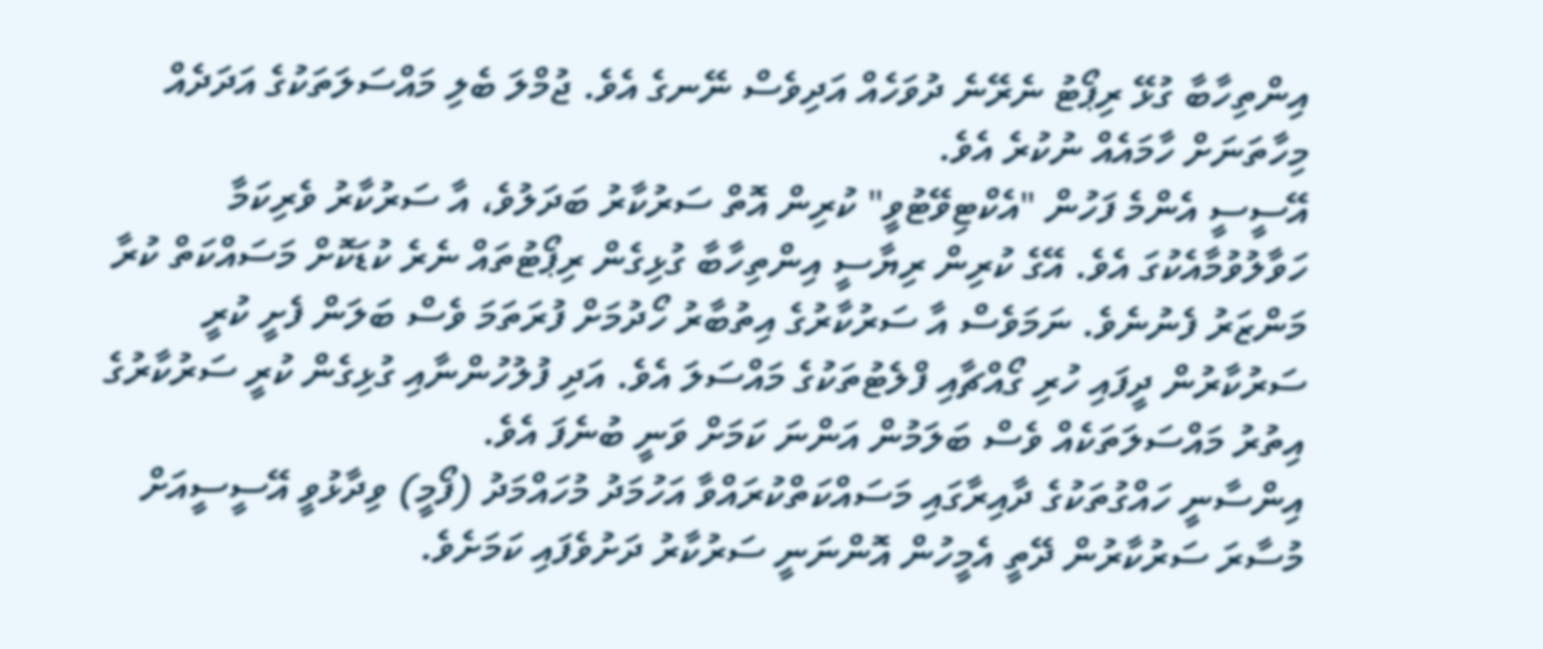އިންތިހާބާ ގުޅޭ ރިޕޯޓު ނެރޭނެ ދުވަހެއް އަދިވެސް ނޭނގެ އެވެ. ޖުމްލަ ބެލި މައްސަލަތަކުގެ އަދަދެއް މިހާތަނަށް ހާމައެއް ނުކުރެ އެވެ.
އޭސީސީ އެންމެ ފަހުން "އެކްޓިވޭޓުވީ" ކުރިން އޮތް ސަރުކާރު ބަދަލުވެ، އާ ސަރުކާރު ވެރިކަމާ ހަވާލުވުމާއެކުގަ އެވެ. އޭގެ ކުރިން ރިޔާސީ އިންތިހާބާ ގުޅިގެން ރިޕޯޓުތައް ނެރެ ކުޑަކޮށް މަސައްކަތް ކުރާ މަންޒަރު ފެނުނެވެ. ނަމަވެސް އާ ސަރުކާރުގެ އިތުބާރު ހޯދުމަށް ފުރަތަމަ ވެސް ބަލަން ފެށީ ކުރީ ސަރުކާރުން ދީފައި ހުރި ގޯއްޗާއި ފްލެޓުތަކުގެ މައްސަލަ އެވެ. އަދި ފުލުހުންނާއި ގުޅިގެން ކުރީ ސަރުކާރުގެ އިތުރު މައްސަލަތަކެއް ވެސް ބަލަމުން އަންނަ ކަމަށް ވަނީ ބުނެފަ އެވެ.
އިންސާނީ ހައްގުތަކުގެ ދާއިރާގައި މަސައްކަތްކުރައްވާ އަހުމަދު މުހައްމަދު (ފޯމީ) ވިދާޅުވީ އޭސީސީއަށް މުސާރަ ސަރުކާރުން ދޭތީ އެމީހުން އޮންނަނީ ސަރުކާރު ދަށުވެފައި ކަމަށެވެ.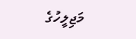މަޖިލީހުގެ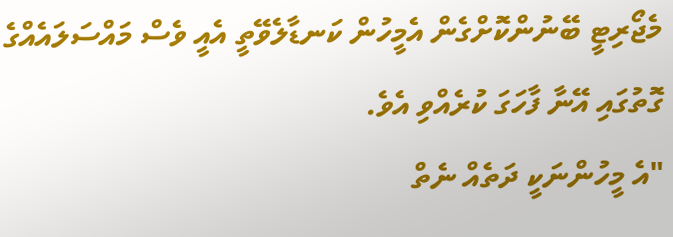މެޖޯރިޓީ ބޭނުންކޮށްގެން އެމީހުން ކަނޑާލެވޭތީ އެއީ ވެސް މައްސަލައެއްގެ ގޮތުގައި އޭނާ ފާހަގަ ކުރެއްވި އެވެ.
"އެ މީހުންނަކީ ދަތެއް ނެތް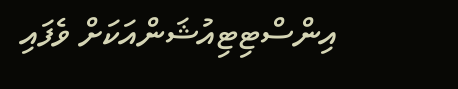އިންސްޓިޓިއުޝަންއަކަށް ވެފައި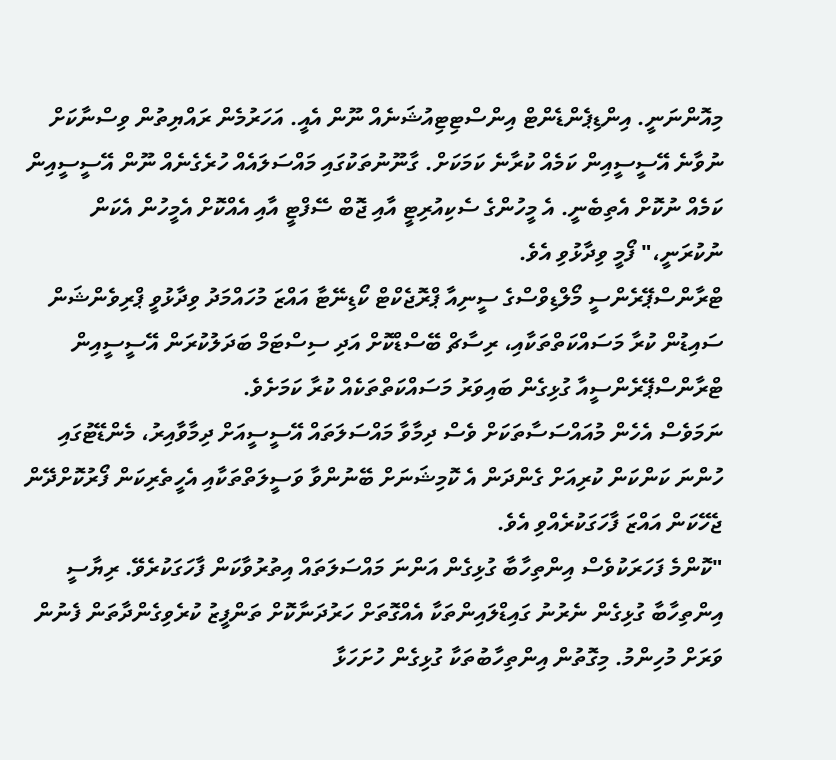މިއޮންނަނީ. އިންޑިޕެންޑެންޓް އިންސްޓިޓިއުޝަނެއް ނޫން އެއީ. އަހަރުމެން ރައްޔިތުން ވިސްނާކަށް ނުވާނެ އޭސީސީއިން ކަމެއް ކުރާނެ ކަމަކަށް. ގާނޫނުތަކުގައި މައްސަލައެއް ހުރެގެނެއް ނޫން އޭސީސީއިން ކަމެއް ނުކޮށް އެތިބެނީ. އެ މީހުންގެ ސެކިއުރިޓީ އާއި ޖޮބް ސޭފްޓީ އާއި އެއްކޮށް އެމީހުން އެކަން ނުކުރަނީ،" ފޯމީ ވިދާޅުވި އެވެ.
ޓްރާންސްޕޭރެންސީ މޯލްޑިވްސްގެ ސީނިއާ ޕްރޮޖެކްޓް ކޯޑިނޭޓާ އައްޒަ މުހައްމަދު ވިދާޅުވީ ޕްރިވެންޝަން ސައިޑުން ކުރާ މަސައްކަތްތަކާއި، ރިސާޗް ބޭސްޑްކޮށް އަދި ސިސްޓަމް ބަދަލުކުރަން އޭސީސީއިން ޓްރާންސްޕޭރެންސީއާ ގުޅިގެން ބައިވަރު މަސައްކަތްތަކެއް ކުރާ ކަމަށެވެ.
ނަމަވެސް އެހެން މުއައްސަސާތަކަށް ވެސް ދިމާވާ މައްސަލަތައް އޭސީސީއަށް ދިމާވާއިރު، މެންޑޭޓުގައި ހުންނަ ކަންކަން ކުރިއަށް ގެންދަން އެ ކޮމިޝަނަށް ބޭނުންވާ ވަސީލަތްތަކާއި އެހީތެރިކަން ފޯރުކޮށްދޭން ޖެހޭކަން އައްޒަ ފާހަގަކުރެއްވި އެވެ.
"ކޮންމެ ފަހަރަކުވެސް އިންތިހާބާ ގުޅިގެން އަންނަ މައްސަލަތައް އިތުރުވާކަން ފާހަގަކުރެވޭ. ރިޔާސީ އިންތިހާބާ ގުޅިގެން ނެރުނު ގައިޑްލައިންތަކާ އެއްގޮތަށް ހަރުދަނާކޮށް ތަންފީޒު ކުރެވިގެންދާތަން ފެނުން ވަރަށް މުހިންމު. މިގޮތުން އިންތިހާބުތަކާ ގުޅިގެން ހުށަހަޅާ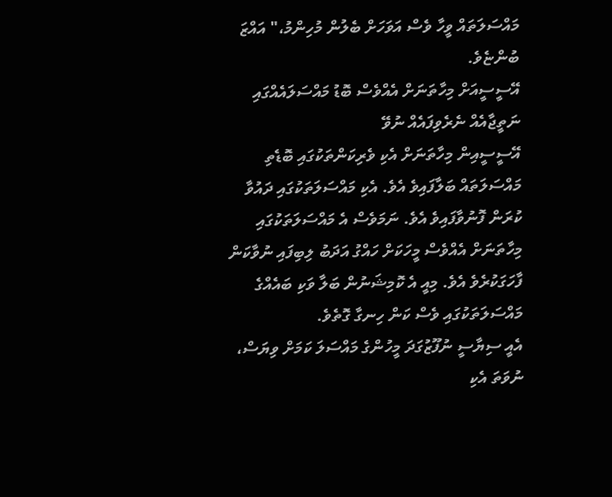މައްސަލަތައް ވީހާ ވެސް އަވަހަށް ބެލުން މުހިންމު،" އައްޒަ ބުންޏެވެ.
އޭސީސީއަށް މިހާތަނަށް އެއްވެސް ބޮޑު މައްސަލައެއްގައި ނަތީޖާއެއް ނެރެވިފައެއް ނުވޭ
އޭސީސީއިން މިހާތަނަށް އެކި ވެރިކަންތަކުގައި ބޮޑެތި މައްސަލަތައް ބަލާފައިވެ އެވެ. އެކި މައްސަލަތަކުގައި ދައުވާ ކުރަން ފޮނުވާފައިވެ އެވެ. ނަމަވެސް އެ މައްސަލަތަކުގައި މިހާތަނަށް އެއްވެސް މީހަކަށް ހައްގު އަދަބު ލިބިފައި ނުވާކަން ފާހަގަކުރެވެ އެވެ. މިއީ އެ ކޮމިޝަނުން ބަލާ ވަކި ބައެއްގެ މައްސަލަތަކުގައި ވެސް ކަން ހިނގާ ގޮތެވެ.
އެއީ ސިޔާސީ ނުފޫޒުގަދަ މީހުންގެ މައްސަލަ ކަމަށް ވިޔަސް، ނުވަތަ އެކި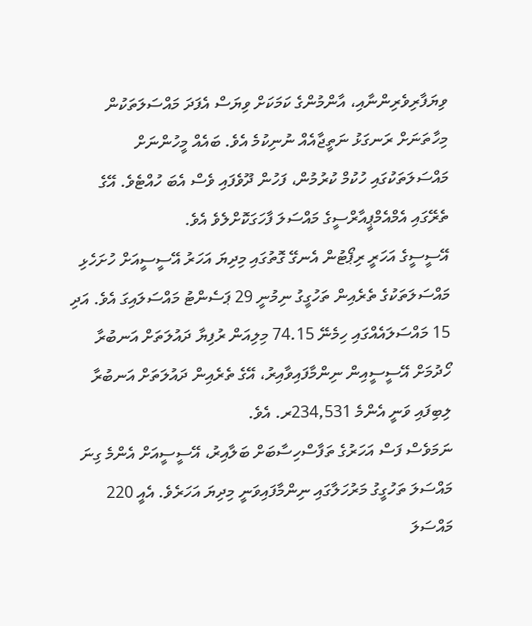ވިޔަފާރިވެރިންނާއި، އާންމުންގެ ކަމަކަށް ވިޔަސް އެފަދަ މައްސަލަތަކުން މިހާތަނަށް ރަނގަޅު ނަތީޖާއެއް ނުނިކުމެ އެވެ. ބައެއް މީހުންނަށް މައްސަލަތަކުގައި ހުކުމް ކުރުމުން، ފަހުން ދޫވެފައި ވެސް އެބަ ހުއްޓެވެ. އޭގެ ތެރޭގައި އެމްއެމްޕީއާރްސީގެ މައްސަލަ ފާހަގަކޮށްލެވެ އެވެ.
އޭސީސީގެ އަހަރީ ރިޕޯޓުން އެނގޭ ގޮތުގައި މިދިޔަ އަހަރު އޭސީސީއަށް ހުށަހެޅި މައްސަލަތަކުގެ ތެރެއިން ތަހުގީގު ނިމުނީ 29 ޕަސެންޓު މައްސަލައިގަ އެވެ. އަދި 15 މައްސަލައެއްގައި ހިމެނޭ 74.15 މިލިއަން ރުފިޔާ ދައުލަތަށް އަނބުރާ ހޯދުމަށް އޭސީސީއިން ނިންމާފައިވާއިރު، އޭގެ ތެރެއިން ދައުލަތަށް އަނބުރާ ލިބިފައި ވަނީ އެންމެ 234,531ރ. އެވެ.
ނަމަވެސް ފަސް އަހަރުގެ ތަފާސްހިސާބަށް ބަލާއިރު، އޭސީސީއަށް އެންމެ ގިނަ މައްސަލަ ތަހުގީގު މަރުހަލާގައި ނިންމާފައިވަނީ މިދިޔަ އަހަރެވެ. އެއީ 220 މައްސަލަ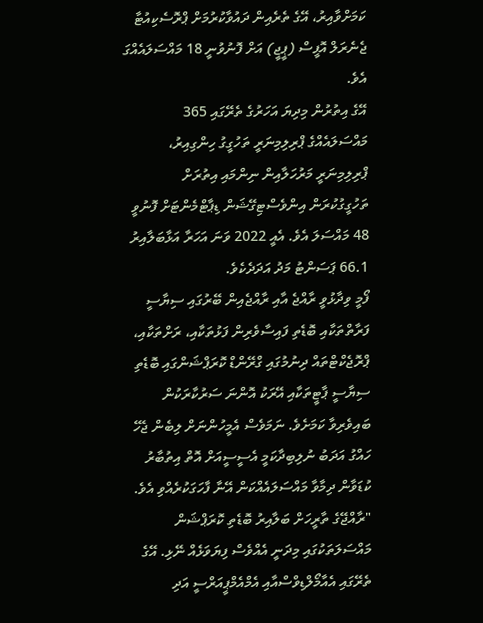ކަމަށްވާއިރު، އޭގެ ތެރެއިން ދައުވާކުރުމަށް ޕްރޮސެކިއުޓާ ޖެނެރަލް އޮފީސް (ޕީޖީ) އަށް ފޮނުވުނީ 18 މައްސަލައެއްގަ އެވެ.
އޭގެ އިތުރުން މިދިޔަ އަހަރުގެ ތެރޭގައި 365 މައްސަލައެއްގެ ޕްރިލިމިނަރީ ތަހުގީގު ހިންގިއިރު، ޕްރިލިމިނަރީ މަރުހަލާއިން ނިންމައި އިތުރަށް ތަހުގީގުކުރަން އިންވެސްޓިގޭޝަން ޑިޕާޓްމެންޓަށް ފޮނުވީ 48 މައްސަލަ އެވެ. އެއީ 2022 ވަނަ އަހަރާ އަޅާބަލާއިރު 66.1 ޕަސަންޓު މަދު އަދަދެކެވެ.
ފޯމީ ވިދާޅުވީ ރާއްޖެ އާއި ރާއްޖެއިން ބޭރުގައި ސިޔާސީ ފަރާތްތަކާއި ބޮޑެތި ފައިސާވެރިން ފަޅުތަކާއި، ރަށްތަކާއި، ޕްރޮޖެކްޓްތައް ދިނުމުގައި ގްރޭންޑް ކޮރަޕްޝަންގައި ބޮޑެތި ސިޔާސީ ޕާޓީތަކާއި އޭރަކު އޮންނަ ސަރުކާރަކުން ބައިވެރިވާ ކަމަށެވެ. ނަމަވެސް އެމީހުންނަށް ލިބެން ޖެހޭ ހައްގު އަދަބު ނުލިބިދާކަމީ އެސީސީއަށް އޮތް އިތުބާރު ކުޑަވާން ދިމާވާ މައްސަލައެއްކަން އޭނާ ފާހަގަކުރެއްވި އެވެ.
"ރާއްޖޭގެ ތާރީހަށް ބަލާއިރު ބޮޑެތި ކޮރަޕްޝަން މައްސަލަތަކުގައި މިދަނީ އެއްވެސް ފިޔަވަޅެއް ނޭޅި. އޭގެ ތެރޭގައި އެއާމޯލްޑިވްސްއާއި އެމްއެމްޕީއަރްސީ އަދި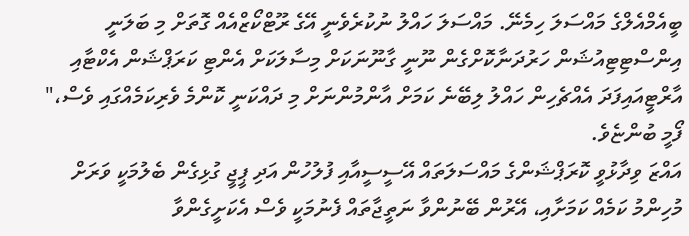ބީއެމްއެލްގެ މައްސަލަ ހިމެނޭ. މައްސަލަ ހައްލު ނުކުރެވެނީ އޭގެ ރޫޓްކޯޒްއެއް ގޮތަށް މި ބަލަނީ އިންސްޓިޓިއުޝަން ހަރުދަނާކޮށްގެން ނޫނީ ގާނޫނަކަށް މިސާލަކަށް އެންޓި ކަރަޕްޝަން އެކްޓާއި އާރްޓީއައިފަދަ އެއްޗެހިން ހައްލު ލިބޭނެ ކަމަށް އާންމުންނަށް މި ދައްކަނީ ކޮންމެ ވެރިކަމެއްގައި ވެސް،" ފޯމީ ބުންޏެވެ.
އައްޒަ ވިދާޅުވީ ކޮރަޕްޝަންގެ މައްސަލަތައް އޭސީސީއާއި ފުލުހުން އަދި ޕީޖީ ގުޅިގެން ބެލުމަކީ ވަރަށް މުހިންމު ކަމެއް ކަމަށާއި، އޭރުން ބޭނުންވާ ނަތީޖާތައް ފެނުމަކީ ވެސް އެކަށީގެންވާ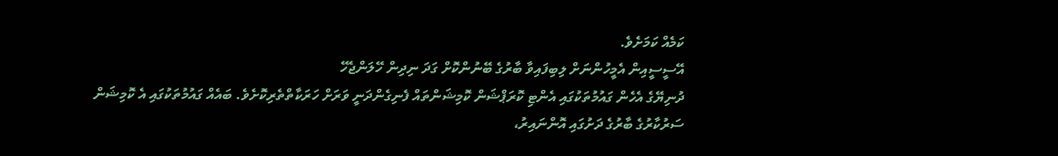ކަމެއް ކަމަށެވެ.
އޭސީސީއިން އެމީހުންނަށް ލިބިފައިވާ ބާރުގެ ބޭނުންކޮށް ގަދަ ނިދިން ހޭލަންޖެހޭ
ދުނިޔޭގެ އެހެން ގައުމުތަކުގައި އެންޓި ކޮރަޕްޝަން ކޮމިޝަންތައް ފެނިގެންދަނީ ވަރަށް ހަރަކާތްތެރިކޮށެވެ. ބައެއް ގައުމުތަކުގައި އެ ކޮމިޝަން ސަރުކާރުގެ ބާރުގެ ދަށުގައި އޮންނައިރު،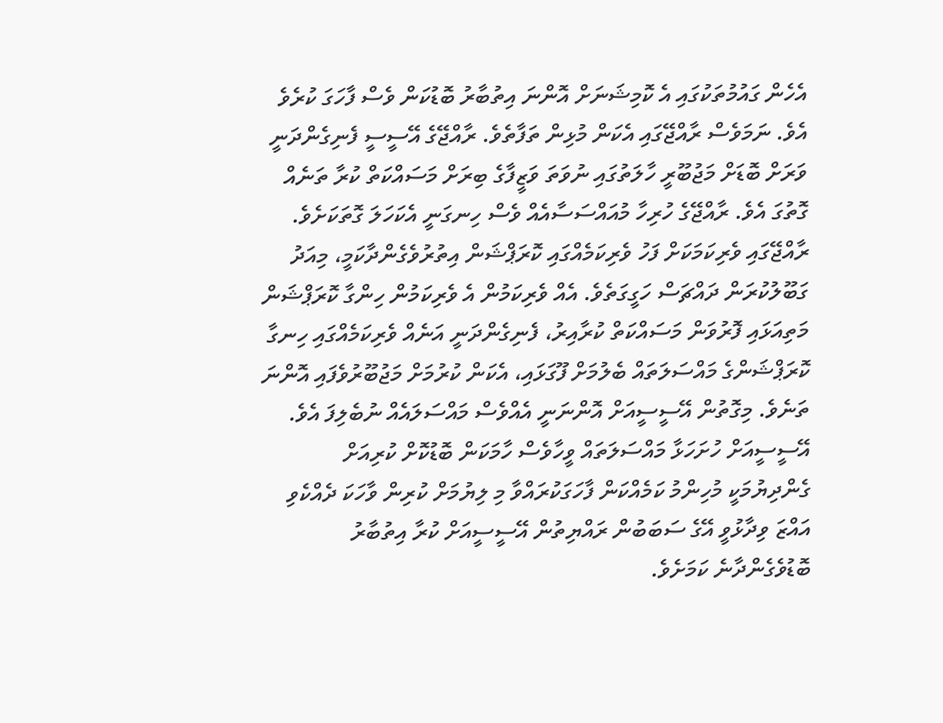އެހެން ގައުމުތަކުގައި އެ ކޮމިޝަނަށް އޮންނަ އިތުބާރު ބޮޑުކަން ވެސް ފާހަގަ ކުރެވެ އެވެ. ނަމަވެސް ރާއްޖޭގައި އެކަން މުޅިން ތަފާތެވެ. ރާއްޖޭގެ އޭސީސީ ފެނިގެންދަނީ ވަރަށް ބޮޑަށް މަޖުބޫރީ ހާލަތުގައި ނުވަތަ ވަޒީފާގެ ބިރަށް މަސައްކަތް ކުރާ ތަނެއް ގޮތުގަ އެވެ. ރާއްޖޭގެ ހުރިހާ މުއައްސަސާއެއް ވެސް ހިނގަނީ އެކަހަލަ ގޮތަކަށެވެ.
ރާއްޖޭގައި ވެރިކަމަކަށް ފަހު ވެރިކަމެއްގައި ކޮރަޕްޝަން އިތުރުވެގެންދާކަމީ، މިއަދު ގަބޫލުކުރަން ދައްޗަސް ހަގީގަތެވެ. އެއް ވެރިކަމުން އެ ވެރިކަމުން ހިންގާ ކޮރަޕްޝަން މަތިއަޅައި ފޮރުވަން މަސައްކަތް ކުރާއިރު، ފެނިގެންދަނީ އަނެއް ވެރިކަމެއްގައި ހިނގާ ކޮރަޕްޝަންގެ މައްސަލަތައް ބެލުމަށް ފޫގަޅައި، އެކަން ކުރުމަށް މަޖުބޫރުވެފައި އޮންނަ ތަނެވެ. މިގޮތުން އޭސީސީއަށް އޮންނަނީ އެއްވެސް މައްސަލައެއް ނުބެލިފަ އެވެ.
އޭސީސީއަށް ހުށަހަޅާ މައްސަލަތައް ވީހާވެސް ހާމަކަން ބޮޑުކޮށް ކުރިއަށް ގެންދިޔުމަކީ މުހިންމު ކަމެއްކަން ފާހަގަކުރައްވާ މި ލިޔުމަށް ކުރިން ވާހަކަ ދެއްކެވި އައްޒަ ވިދާޅުވީ އޭގެ ސަބަބުން ރައްޔިތުން އޭސީސީއަށް ކުރާ އިތުބާރު ބޮޑުވެގެންދާނެ ކަމަށެވެ.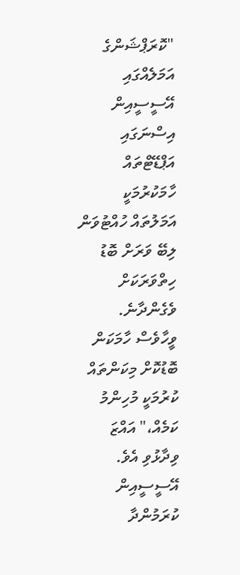"ކޮރަޕްޝަންގެ އަމަލެއްގައި އޭސީސީއިން އިސްނަގައި އަޕްޑޭޓްތައް ހާމަކުރުމަކީ އަމަލުތައް ހުއްޓުވަން ލިބޭ ވަރަށް ބޮޑު ހިތްވަރަކަށް ވެގެންދާނެ. ވީހާވެސް ހާމަކަން ބޮޑުކޮށް މިކަންތައް ކުރުމަކީ މުހިންމު ކަމެއް،" އައްޒަ ވިދާޅުވި އެވެ.
އޭސީސީއިން ކުރަމުންދާ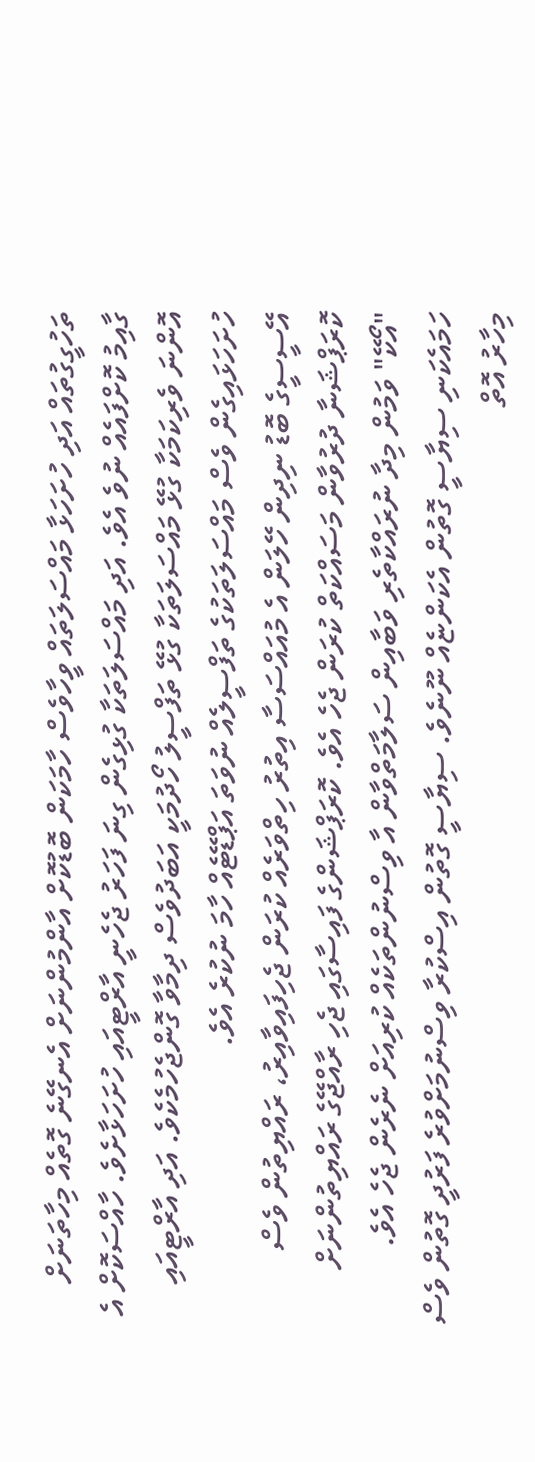ތަހުގީގުތައް އަދި ހުށަހަޅާ މައްސަލަތައް ވީހާވެސް ހާމަކަން ބޮޑުކޮށް އާންމުންނަށް އެނގޭނެ ގޮތެއް މިހާތަނަށް ގާއިމު ކޮށްފައެއް ނުވެ އެވެ. އަދި މައްސަލަތަކާ ގުޅިގެން ގިނަ ފަހަރު ޖެހެނީ އާރްޓީއައި ހުށަހަޅާށެވެ. ހާއްސަކޮށް އެ އޮންނަ ވެރިކަމަކާ ގުޅޭ މައްސަލަތަކާ ގުޅޭ ތަފްސީލު ހޯދުމަކީ އަބަދުވެސް ދިމާވާ ގޮންޖެހުމެކެވެ. އަދި އާރްޓީއައި ހުށަހަޅައިގެން ވެސް މައްސަލަތަކުގެ ތަފްސީލެއް ނުވަތަ އަޕްޑޭޓެއް ހާމަ ނުކުރެ އެވެ.
އޭސީސީގެ ބޮޑު ނިދިން ހޭލަން އެ މުއައްސަސާ އިތުރު ހިތްވަރެއް ކުރަން ޖެހިފައިވާއިރު، ރައްޔިތުން ވެސް ކޮރަޕްޝަނާ ދުރުވާން މަސައްކަތް ކުރަން ޖެހެ އެވެ. ކޮރަޕްޝަންގެ ފައިސާގައި ޖެހި ރާއްޖޭގެ ރައްޔިތުންނަށް "އޯކޭ" ވަމުން މިދާ ނުރައްކާތެރި ވަބާއިން ސަލާމަތްވާން އާ ވިސްނުންތަކެއް ކުރިއަށް ނެރެން ޖެހެ އެވެ. ހަމައެކަނި ސިޔާސީ ގޮތުން އެކަންޏެއް ނޫނެވެ. ސިޔާސީ ގޮތުން އިސްކުރާ ވިސްނުމަށްވުރެ ފަރުދީ ގޮތުން ވެސް މިހާރު އޮތް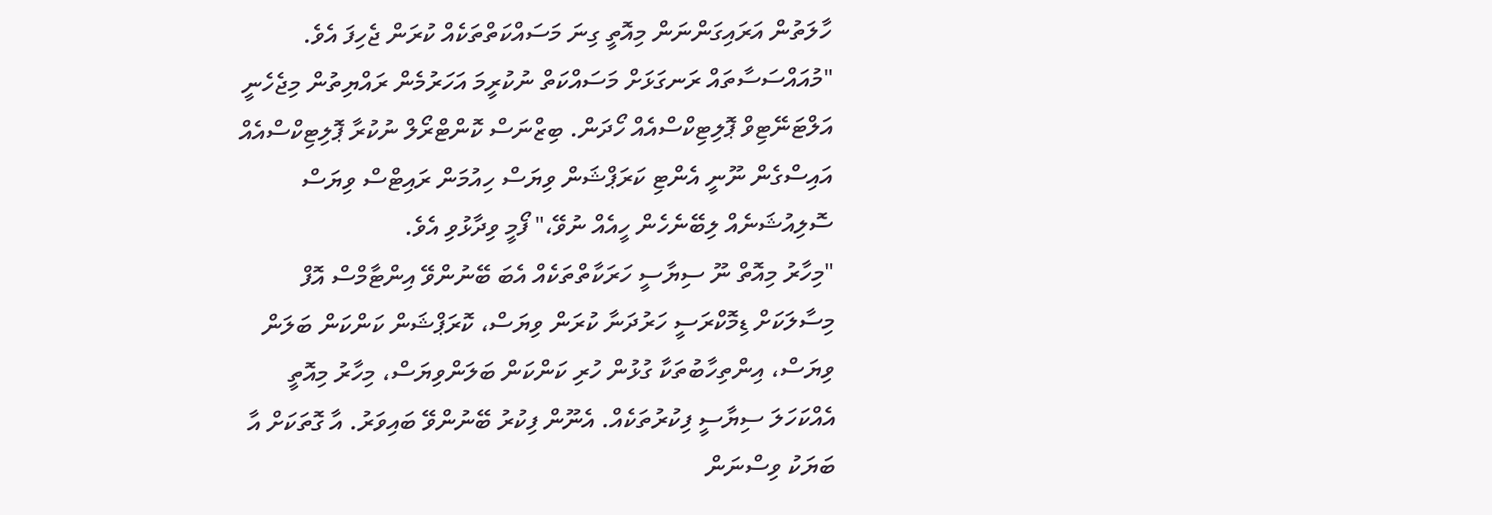ހާލަތުން އަރައިގަންނަން މިއޮތީ ގިނަ މަސައްކަތްތަކެއް ކުރަން ޖެހިފަ އެވެ.
"މުއައްސަސާތައް ރަނގަޅަށް މަސައްކަތް ނުކުރީމަ އަހަރުމެން ރައްޔިތުން މިޖެހެނީ އަލްޓަނޭޓިވް ޕޮލިޓިކްސްއެއް ހޯދަން. ބިޒްނަސް ކޮންޓްރޯލް ނުކުރާ ޕޮލިޓިކްސްއެއް އައިސްގެން ނޫނީ އެންޓި ކަރަޕްޝަން ވިޔަސް ހިއުމަން ރައިޓްސް ވިޔަސް ސޮލިއުޝަނެއް ލިބޭނެހެން ހީއެއް ނުވޭ،" ފޯމީ ވިދާޅުވި އެވެ.
"މިހާރު މިއޮތް ނޫ ސިޔާސީ ހަރަކާތްތަކެއް އެބަ ބޭނުންވޭ އިންޓާމްސް އޮފް މިސާލަކަށް ޑިމޮކްރަސީ ހަރުދަނާ ކުރަން ވިޔަސް، ކޮރަޕްޝަން ކަންކަން ބަލަން ވިޔަސް، އިންތިހާބުތަކާ ގުޅުން ހުރި ކަންކަން ބަލަންވިޔަސް، މިހާރު މިއޮތީ އެއްކަހަލަ ސިޔާސީ ފިކުރުތަކެއް. އެނޫން ފިކުރު ބޭނުންވޭ ބައިވަރު. އާ ގޮތަކަށް އާ ބަޔަކު ވިސްނަން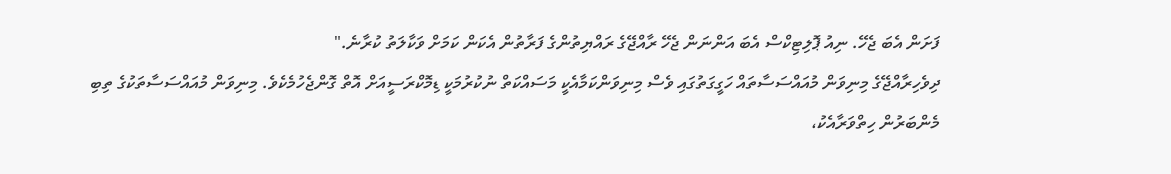ފަށަން އެބަ ޖެހޭ. ނިއު ޕޮލިޓިކްސް އެބަ އަންނަން ޖެހޭ ރާއްޖޭގެ ރައްޔިތުންގެ ފަރާތުން އެކަން ކަމަށް ވަކާލަތު ކުރާނެ."
ދިވެހިރާއްޖޭގެ މިނިވަން މުއައްސަސާތައް ހަގީގަތުގައި ވެސް މިނިވަންކަމާއެކީ މަސައްކަތް ނުކުރުމަކީ ޑިމޮކްރަސީއަށް އޮތް ގޮންޖެހުމެކެވެ. މިނިވަން މުއައްސަސާތަކުގެ ތިބި މެންބަރުން ހިތްވަރާއެކު،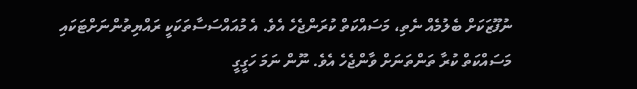ނުފޫޒަކަށް ބެލުމެއް ނެތި، މަސައްކަތް ކުރަންޖެހެ އެވެ. އެ މުއައްސަސާތަކަކީ ރައްޔިތުންނަށްޓަކައި މަސައްކަތް ކުރާ ތަންތަނަށް ވާންޖެހެ އެވެ. ނޫން ނަމަ ހަގީގީ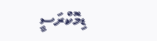ޑިމޮކްރަސީ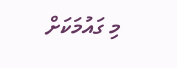މި ގައުމަކަށް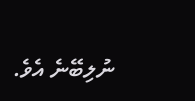ނުލިބޭނެ އެވެ.